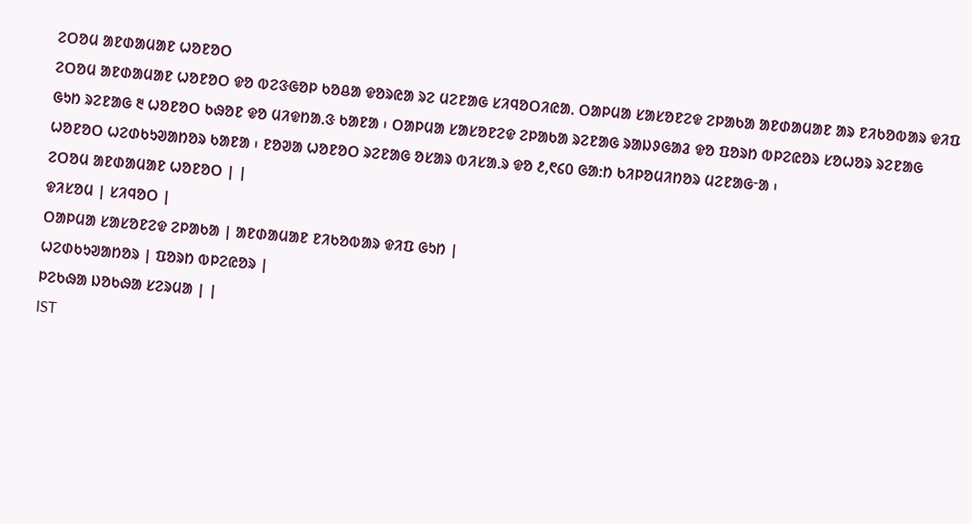ᱮᱛᱚᱢ ᱟᱱᱰᱟᱢᱟᱱ ᱦᱚᱱᱚᱛ
ᱮᱛᱚᱢ ᱟᱱᱰᱟᱢᱟᱱ ᱦᱚᱱᱚᱛ ᱫᱚ ᱵᱮᱝᱜᱚᱞ ᱠᱚᱪᱟ ᱫᱚᱨᱭᱟ ᱨᱮ ᱢᱮᱱᱟᱜ ᱥᱤᱧᱚᱛᱤᱭᱟᱹ ᱛᱟᱞᱢᱟ ᱥᱟᱥᱚᱱᱮᱫ ᱮᱞᱟᱠᱟ ᱟᱱᱰᱟᱢᱟᱱ ᱟᱨ ᱱᱤᱠᱚᱵᱟᱨ ᱫᱤᱯ ᱜᱩᱴ ᱨᱮᱱᱟᱜ ᱓ ᱦᱚᱱᱚᱛ ᱠᱷᱚᱱ ᱫᱚ ᱢᱤᱫᱴᱟᱹᱝ ᱠᱟᱱᱟ ᱾ ᱛᱟᱞᱢᱟ ᱥᱟᱥᱚᱱᱮᱫ ᱮᱞᱟᱠᱟ ᱨᱮᱱᱟᱜ ᱨᱟᱡᱽᱜᱟᱲ ᱫᱚ ᱯᱚᱨᱴ ᱵᱞᱮᱭᱚᱨ ᱥᱚᱦᱚᱨ ᱨᱮᱱᱟᱜ ᱦᱚᱱᱚᱛ ᱦᱮᱰᱠᱩᱣᱟᱴᱚᱨ ᱠᱟᱱᱟ ᱾ ᱱᱚᱣᱟ ᱦᱚᱱᱚᱛ ᱨᱮᱱᱟᱜ ᱚᱥᱟᱨ ᱵᱤᱥᱟᱹᱨ ᱫᱚ ᱒,᱖᱔᱐ ᱜᱟᱺᱴ ᱠᱤᱞᱚᱢᱤᱴᱚᱨ ᱢᱮᱱᱟᱜᱼᱟ ᱾
ᱮᱛᱚᱢ ᱟᱱᱰᱟᱢᱟᱱ ᱦᱚᱱᱚᱛ | |
ᱫᱤᱥᱚᱢ | ᱥᱤᱧᱚᱛ |
ᱛᱟᱞᱢᱟ ᱥᱟᱥᱚᱱᱮᱫ ᱮᱞᱟᱠᱟ | ᱟᱱᱰᱟᱢᱟᱱ ᱱᱤᱠᱚᱵᱟᱨ ᱫᱤᱯ ᱜᱩᱴ |
ᱦᱮᱰᱠᱩᱣᱟᱴᱚᱨ | ᱯᱚᱨᱴ ᱵᱞᱮᱭᱚᱨ |
ᱞᱮᱠᱷᱟ ᱡᱚᱠᱷᱟ ᱥᱮᱨᱢᱟ | |
IST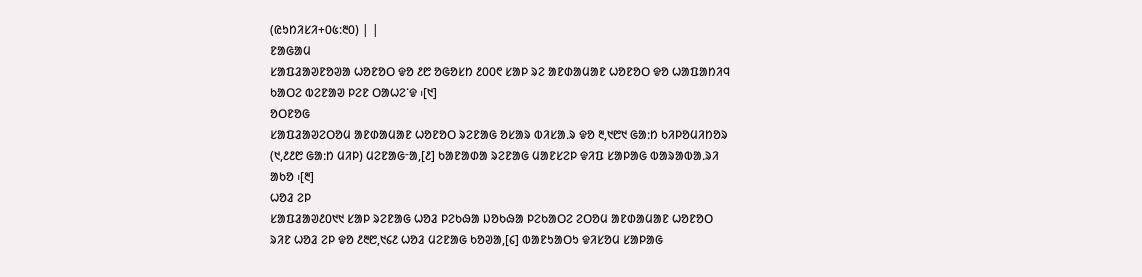(ᱭᱩᱴᱤᱥᱤ+᱐᱕:᱓᱐) | |
ᱱᱟᱜᱟᱢ
ᱥᱟᱯᱲᱟᱣᱱᱚᱣᱟ ᱦᱚᱱᱚᱛ ᱫᱚ ᱒᱘ ᱚᱜᱚᱥᱴ ᱒᱐᱐᱖ ᱥᱟᱞ ᱨᱮ ᱟᱱᱰᱟᱢᱟᱱ ᱦᱚᱱᱚᱛ ᱫᱚ ᱦᱟᱯᱟᱴᱤᱧ ᱠᱟᱛᱮ ᱵᱮᱱᱟᱣ ᱞᱮᱱ ᱛᱟᱦᱮᱸᱫ ᱾[᱑]
ᱚᱛᱱᱚᱜ
ᱥᱟᱯᱲᱟᱣᱮᱛᱚᱢ ᱟᱱᱰᱟᱢᱟᱱ ᱦᱚᱱᱚᱛ ᱨᱮᱱᱟᱜ ᱚᱥᱟᱨ ᱵᱤᱥᱟᱹᱨ ᱫᱚ ᱓,᱑᱘᱑ ᱜᱟᱺᱴ ᱠᱤᱞᱚᱢᱤᱴᱚᱨ (᱑,᱒᱒᱘ ᱜᱟᱺᱴ ᱢᱤᱞ) ᱢᱮᱱᱟᱜᱼᱟ,[᱒] ᱠᱟᱱᱟᱰᱟ ᱨᱮᱱᱟᱜ ᱢᱟᱱᱥᱮᱞ ᱫᱤᱯ ᱥᱟᱞᱟᱜ ᱵᱟᱨᱟᱵᱟᱹᱨᱤ ᱟᱠᱚ ᱾[᱓]
ᱦᱚᱲ ᱮᱞ
ᱥᱟᱯᱲᱟᱣ᱒᱐᱑᱑ ᱥᱟᱞ ᱨᱮᱱᱟᱜ ᱦᱚᱲ ᱞᱮᱠᱷᱟ ᱡᱚᱠᱷᱟ ᱞᱮᱠᱟᱛᱮ ᱮᱛᱚᱢ ᱟᱱᱰᱟᱢᱟᱱ ᱦᱚᱱᱚᱛ ᱨᱤᱱ ᱦᱚᱲ ᱮᱞ ᱫᱚ ᱒᱓᱘,᱑᱔᱒ ᱦᱚᱲ ᱢᱮᱱᱟᱜ ᱠᱚᱣᱟ,[᱔] ᱵᱟᱱᱩᱟᱛᱩ ᱫᱤᱥᱚᱢ ᱥᱟᱞᱟᱜ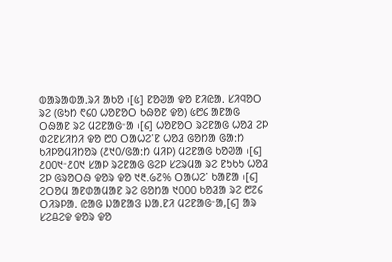ᱵᱟᱨᱟᱵᱟᱹᱨᱤ ᱟᱠᱚ ᱾[᱕] ᱱᱚᱣᱟ ᱫᱚ ᱱᱤᱭᱟᱹ ᱥᱤᱧᱚᱛ ᱨᱮ (ᱜᱩᱴ ᱖᱔᱐ ᱦᱚᱱᱚᱛ ᱠᱷᱚᱱ ᱫᱚ) ᱕᱘᱔ ᱟᱱᱟᱜ ᱛᱷᱟᱱ ᱨᱮ ᱢᱮᱱᱟᱜᱼᱟ ᱾[᱔] ᱦᱚᱱᱚᱛ ᱨᱮᱱᱟᱜ ᱦᱚᱲ ᱮᱞ ᱰᱮᱱᱥᱤᱴᱤ ᱫᱚ ᱘᱐ ᱛᱟᱦᱮᱸᱱ ᱦᱚᱲ ᱜᱚᱴᱟ ᱜᱟᱺᱴ ᱠᱤᱞᱚᱢᱤᱴᱚᱨ (᱒᱑᱐/ᱜᱟᱺᱴ ᱢᱤᱞ) ᱢᱮᱱᱟᱜ ᱠᱚᱣᱟ ᱾[᱔] ᱒᱐᱐᱑ᱼ᱒᱐᱑ ᱥᱟᱞ ᱨᱮᱱᱟᱜ ᱜᱮᱞ ᱥᱮᱨᱢᱟ ᱨᱮ ᱱᱩᱠᱩ ᱦᱚᱲ ᱮᱞ ᱜᱨᱚᱛᱷ ᱫᱚᱨ ᱫᱚ ᱑᱓.᱙᱗% ᱛᱟᱦᱮᱸ ᱠᱟᱱᱟ ᱾[᱔] ᱮᱛᱚᱢ ᱟᱱᱰᱟᱢᱟᱱ ᱨᱮ ᱜᱚᱴᱟ ᱑᱐᱐᱐ ᱠᱚᱲᱟ ᱨᱮ ᱘᱗᱔ ᱛᱤᱨᱞᱟᱹ ᱭᱟᱜ ᱡᱟᱱᱟᱝ ᱡᱟᱹᱱᱤ ᱢᱮᱱᱟᱜᱼᱟ,[᱔] ᱟᱨ ᱥᱮᱪᱮᱫ ᱫᱚᱨ ᱫᱚ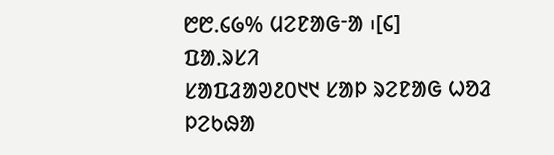᱘᱘.᱔᱙% ᱢᱮᱱᱟᱜᱼᱟ ᱾[᱔]
ᱯᱟᱹᱨᱥᱤ
ᱥᱟᱯᱲᱟᱣ᱒᱐᱑᱑ ᱥᱟᱞ ᱨᱮᱱᱟᱜ ᱦᱚᱲ ᱞᱮᱠᱷᱟ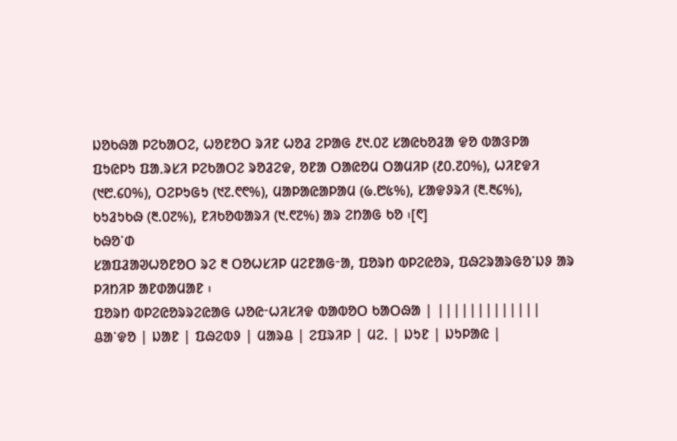ᱡᱚᱠᱷᱟ ᱞᱮᱠᱟᱛᱮ, ᱦᱚᱱᱚᱛ ᱨᱤᱱ ᱦᱚᱲ ᱮᱞᱟᱜ ᱒᱑.᱐᱗ ᱥᱟᱭᱠᱚᱲᱟ ᱫᱚ ᱵᱟᱝᱞᱟ ᱯᱩᱭᱞᱩ ᱯᱟᱹᱨᱥᱤ ᱞᱮᱠᱟᱛᱮ ᱨᱚᱲᱮᱫ, ᱚᱱᱟ ᱛᱟᱭᱚᱢ ᱛᱟᱢᱤᱞ (᱒᱐.᱗᱐%), ᱦᱤᱱᱫᱤ (᱑᱘.᱔᱐%), ᱛᱮᱞᱩᱜᱩ (᱑᱗.᱖᱖%), ᱢᱟᱞᱟᱭᱟᱞᱟᱢ (᱙.᱘᱕%), ᱥᱟᱫᱽᱨᱤ (᱓.᱓᱔%), ᱠᱩᱲᱩᱠᱷ (᱓.᱐᱗%), ᱱᱤᱠᱚᱵᱟᱨᱤ (᱑.᱖᱗%) ᱟᱨ ᱮᱴᱟᱜ ᱠᱚ ᱾[᱖]
ᱠᱷᱚᱸᱰ
ᱥᱟᱯᱲᱟᱣᱦᱚᱱᱚᱛ ᱨᱮ ᱓ ᱛᱚᱦᱥᱤᱞ ᱢᱮᱱᱟᱜᱼᱟ, ᱯᱚᱨᱴ ᱵᱞᱮᱭᱚᱨ, ᱯᱷᱮᱨᱟᱨᱜᱚᱸᱡᱽ ᱟᱨ ᱞᱤᱴᱤᱞ ᱟᱱᱰᱟᱢᱟᱱ ᱾
ᱯᱚᱨᱴ ᱵᱞᱮᱭᱚᱨᱨᱮᱭᱟᱜ ᱦᱚᱭᱼᱦᱤᱥᱤᱫ ᱵᱟᱵᱚᱛ ᱠᱟᱛᱷᱟ | |||||||||||||
ᱪᱟᱸᱫᱚ | ᱡᱟᱱ | ᱯᱷᱮᱵᱽ | ᱢᱟᱨᱪ | ᱮᱯᱨᱤᱞ | ᱢᱮᱹ | ᱡᱩᱱ | ᱡᱩᱞᱟᱭ |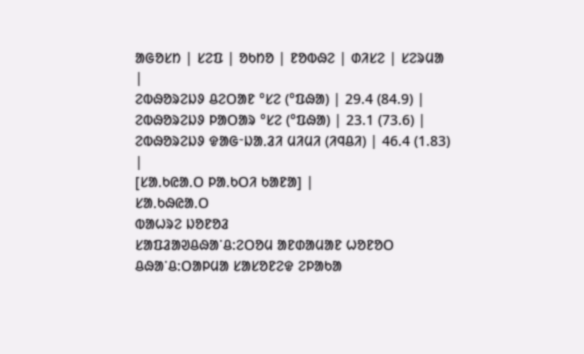ᱟᱜᱚᱥᱴ | ᱥᱮᱯ | ᱚᱠᱴᱚ | ᱱᱚᱵᱷᱮ | ᱰᱤᱥᱮ | ᱥᱮᱨᱢᱟ |
ᱮᱵᱷᱚᱨᱮᱡᱽ ᱪᱮᱛᱟᱱ °ᱥᱮ (°ᱯᱷᱟ) | 29.4 (84.9) |
ᱮᱵᱷᱚᱨᱮᱡᱽ ᱞᱟᱛᱟᱨ °ᱥᱮ (°ᱯᱷᱟ) | 23.1 (73.6) |
ᱮᱵᱷᱚᱨᱮᱡᱽ ᱫᱟᱜᱼᱡᱟᱹᱲᱤ ᱢᱤᱢᱤ (ᱤᱧᱪᱤ) | 46.4 (1.83) |
[ᱥᱟᱹᱠᱭᱟᱹᱛ ᱞᱟᱹᱠᱛᱤ ᱠᱟᱱᱟ] |
ᱥᱟᱹᱠᱷᱭᱟᱹᱛ
ᱵᱟᱦᱨᱮ ᱡᱚᱱᱚᱲ
ᱥᱟᱯᱲᱟᱣᱪᱷᱟᱸᱪ:ᱮᱛᱚᱢ ᱟᱱᱰᱟᱢᱟᱱ ᱦᱚᱱᱚᱛ ᱪᱷᱟᱸᱪ:ᱛᱟᱞᱢᱟ ᱥᱟᱥᱚᱱᱮᱫ ᱮᱞᱟᱠᱟ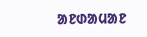ᱟᱱᱰᱟᱢᱟᱱ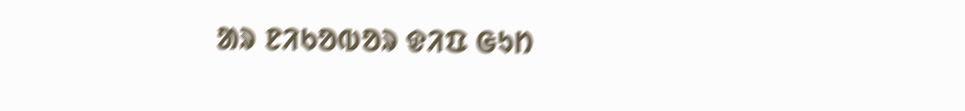ᱟᱨ ᱱᱤᱠᱚᱵᱚᱨ ᱫᱤᱯ ᱜᱩᱴ